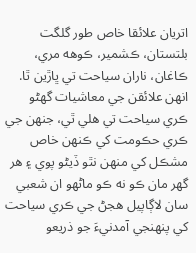اتريان علائقا خاص طور گلگت بلتستان، ڪشمير، ڪوهه مري، ڪاغان، ناران سياحت تي ڀاڙين ٿا. انهن علائقن جي معاشيات گهڻو ڪري سياحت تي هلي ٿي، جنهن جي ڪري حڪومت کي ڪنهن خاص مشڪل کي منهن نٿو ڏيڻو پوي ۽ هر گهر مان ڪو نه ڪو ماڻهو ان شعبي سان لاڳاپيل هجڻ جي ڪري سياحت کي پنهنجي آمدنيءَ جو ذريعو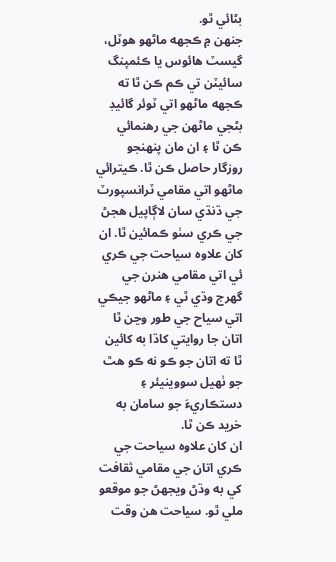بڻائي ٿو.
جنهن ۾ ڪجهه ماڻهو هوٽل، گيسٽ هائوس يا ڪئمپنگ سائيٽن تي ڪم ڪن ٿا ته ڪجهه ماڻهو اتي ٽوئر گائيڊ بڻجي ماڻهن جي رهنمائي ڪن ٿا ۽ ان مان پنهنجو روزگار حاصل ڪن ٿا. ڪيترائي ماڻهو اتي مقامي ٽرانسپورٽ جي ڌنڌي سان لاڳاپيل هجڻ جي ڪري سٺو ڪمائين ٿا. ان کان علاوه سياحت جي ڪري ئي اتي مقامي هنرن جي گهرج وڌي ٿي ۽ ماڻهو جيڪي اتي سياح جي طور وڃن ٿا اتان جا روايتي کاڌا به کائين ٿا ته اتان جو ڪو نه ڪو هٿ جو ٺهيل سووينيئر ۽ دستڪاريءَ جو سامان به خريد ڪن ٿا.
ان کان علاوه سياحت جي ڪري اتان جي مقامي ثقافت کي به وڌڻ ويجهڻ جو موقعو ملي ٿو. سياحت هن وقت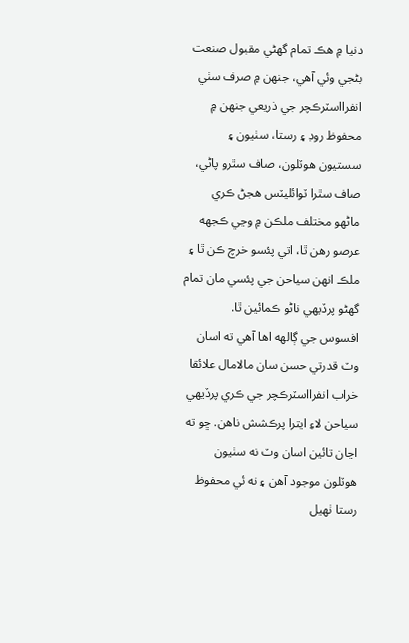دنيا ۾ هڪ تمام گهڻي مقبول صنعت بڻجي وئي آهي، جنهن ۾ صرف سٺي انفرااسٽرڪچر جي ذريعي جنهن ۾ محفوظ روڊ ۽ رستا، سٺيون ۽ سستيون هوٽلون، صاف سٿرو پاڻي، صاف سٿرا ٽوائليٽس هجڻ ڪري ماڻهو مختلف ملڪن ۾ وڃي ڪجهه عرصو رهن ٿا، اتي پئسو خرچ ڪن ٿا ۽ ملڪ انهن سياحن جي پئسي مان تمام گهڻو پرڏيهي ناڻو ڪمائين ٿا.
افسوس جي ڳالهه اها آهي ته اسان وٽ قدرتي حسن سان مالامال علائقا خراب انفرااسٽرڪچر جي ڪري پرڏيهي سياحن لاءِ ايترا پرڪشش ناهن. ڇو ته اڃان تائين اسان وٽ نه سٺيون هوٽلون موجود آهن ۽ نه ئي محفوظ رستا ٺهيل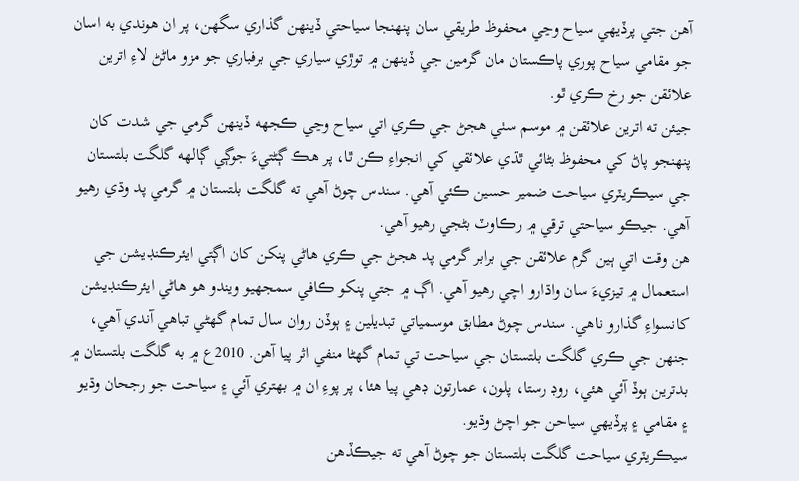آهن جتي پرڏيهي سياح وڃي محفوظ طريقي سان پنهنجا سياحتي ڏينهن گذاري سگهن، پر ان هوندي به اسان جو مقامي سياح پوري پاڪستان مان گرمين جي ڏينهن ۾ توڙي سياري جي برفباري جو مزو ماڻڻ لاءِ اترين علائقن جو رخ ڪري ٿو.
جيئن ته اترين علائقن ۾ موسم سٺي هجڻ جي ڪري اتي سياح وڃي ڪجهه ڏينهن گرمي جي شدت کان پنهنجو پاڻ کي محفوظ بڻائي ٿڌي علائقي کي انجواءِ ڪن ٿا، پر هڪ ڳڻتيءَ جوڳي ڳالهه گلگت بلتستان جي سيڪريٽري سياحت ضمير حسين ڪئي آهي. سندس چوڻ آهي ته گلگت بلتستان ۾ گرمي پد وڌي رهيو آهي. جيڪو سياحتي ترقي ۾ رڪاوٽ بڻجي رهيو آهي.
هن وقت اتي ٻين گرم علائقن جي برابر گرمي پد هجڻ جي ڪري هاڻي پنکن کان اڳتي ايئرڪنڊيشن جي استعمال ۾ تيزيءَ سان واڌارو اچي رهيو آهي. اڳ ۾ جتي پنکو ڪافي سمجهيو ويندو هو هاڻي ايئرڪنڊيشن کانسواءِ گذارو ناهي. سندس چوڻ مطابق موسمياتي تبديلين ۽ ٻوڏن روان سال تمام گهڻي تباهي آندي آهي، جنهن جي ڪري گلگت بلتستان جي سياحت تي تمام گهڻا منفي اثر پيا آهن. 2010ع ۾ به گلگت بلتستان ۾ بدترين ٻوڏ آئي هئي، روڊ رستا، پلون، عمارتون ڊهي پيا هئا، پر پوءِ ان ۾ بهتري آئي ۽ سياحت جو رجحان وڌيو ۽ مقامي ۽ پرڏيهي سياحن جو اچڻ وڌيو.
سيڪريٽري سياحت گلگت بلتستان جو چوڻ آهي ته جيڪڏهن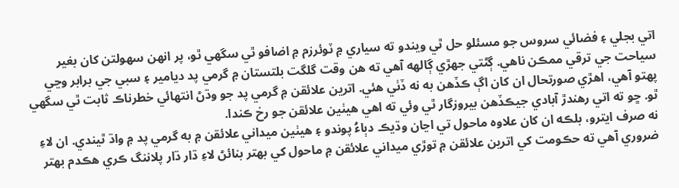اتي بجلي ۽ فضائي سروس جو مسئلو حل ٿي ويندو ته سياري ۾ ٽوئرزم ۾ اضافو ٿي سگهي ٿو، پر انهن سهولتن کان بغير سياحت جي ترقي ممڪن ناهي. ڳڻتي جهڙي ڳالهه آهي ته هن وقت گلگت بلتستان ۾ گرمي پد ديامير ۽ سبي جي برابر وڃي پهتو آهي، اهڙي صورتحال ان کان اڳ ڪڏهن به نه ڏٺي هئي. اترين علائقن ۾ گرمي پد جو وڌڻ انتهائي خطرناڪ ثابت ٿي سگهي ٿو. ڇو ته اتي رهندڙ آبادي جيڪڏهن بيروزگار ٿي وئي ته اهي هيٺين علائقن جو رخ ڪندا.
نه صرف ايترو، بلڪه ان کان علاوه ماحول تي اڃان وڌيڪ دٻاءُ پوندو ۽ هيٺين ميداني علائقن ۾ به گرمي پد ۾ واڌ ٿيندي. ان لاءِ ضروري آهي ته حڪومت کي اترين علائقن ۾ توڙي ميداني علائقن ۾ ماحول کي بهتر بنائڻ لاءِ ڌار ڌار پلاننگ ڪري هڪدم بهتر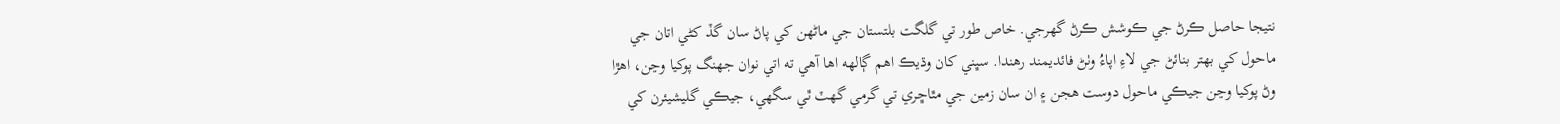نتيجا حاصل ڪرڻ جي ڪوشش ڪرڻ گهرجي. خاص طور تي گلگت بلتستان جي ماڻهن کي پاڻ سان گڏ کڻي اتان جي ماحول کي بهتر بنائڻ جي لاءِ اپاءُ وٺڻ فائديمند رهندا. سڀني کان وڌيڪ اهم ڳالهه اها آهي ته اتي نوان جهنگ پوکيا وڃن، اهڙا وڻ پوکيا وڃن جيڪي ماحول دوست هجن ۽ ان سان زمين جي مٿاڇري تي گرمي گهٽ ٿي سگهي، جيڪي گليشيئرن کي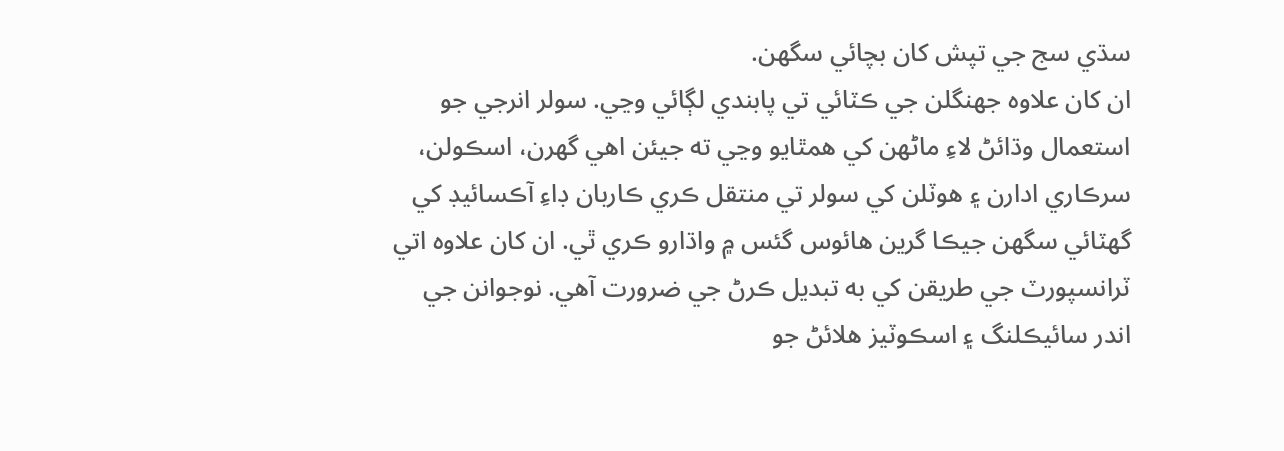سڌي سج جي تپش کان بچائي سگهن.
ان کان علاوه جهنگلن جي ڪٽائي تي پابندي لڳائي وڃي. سولر انرجي جو استعمال وڌائڻ لاءِ ماڻهن کي همٿايو وڃي ته جيئن اهي گهرن، اسڪولن، سرڪاري ادارن ۽ هوٽلن کي سولر تي منتقل ڪري ڪاربان ڊاءِ آڪسائيڊ کي گهٽائي سگهن جيڪا گرين هائوس گئس ۾ واڌارو ڪري ٿي. ان کان علاوه اتي ٽرانسپورٽ جي طريقن کي به تبديل ڪرڻ جي ضرورت آهي. نوجوانن جي اندر سائيڪلنگ ۽ اسڪوٽيز هلائڻ جو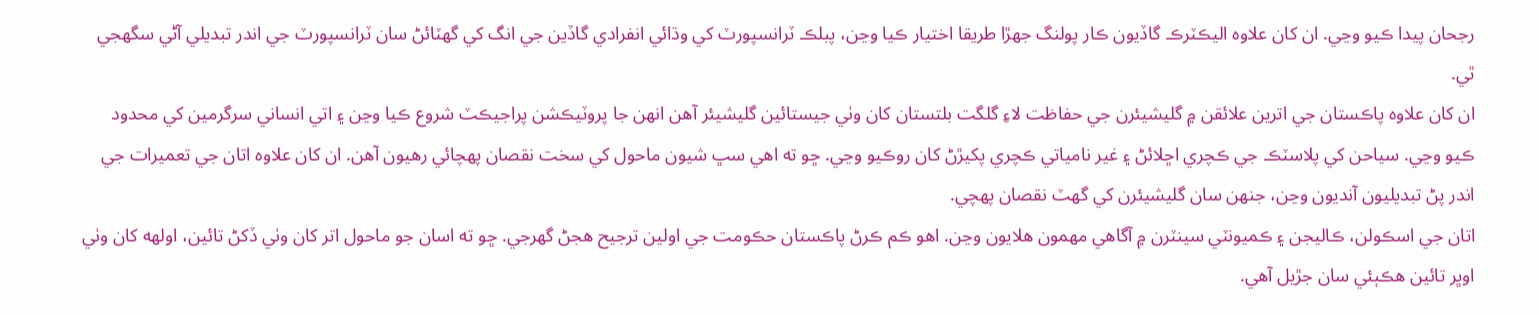رجحان پيدا ڪيو وڃي. ان کان علاوه اليڪٽرڪ گاڏيون ڪار پولنگ جهڙا طريقا اختيار ڪيا وڃن، پبلڪ ٽرانسپورٽ کي وڌائي انفرادي گاڏين جي انگ کي گهٽائڻ سان ٽرانسپورٽ جي اندر تبديلي آڻي سگهجي ٿي.
ان کان علاوه پاڪستان جي اترين علائقن ۾ گليشيئرن جي حفاظت لاءِ گلگت بلتستان کان وٺي جيستائين گليشيئر آهن انهن جا پروٽيڪشن پراجيڪٽ شروع ڪيا وڃن ۽ اتي انساني سرگرمين کي محدود ڪيو وڃي. سياحن کي پلاسٽڪ جي ڪچري اڇلائڻ ۽ غير نامياتي ڪچري پکيڙڻ کان روڪيو وڃي. ڇو ته اهي سڀ شيون ماحول کي سخت نقصان پهچائي رهيون آهن. ان کان علاوه اتان جي تعميرات جي اندر پڻ تبديليون آنديون وڃن، جنهن سان گليشيئرن کي گهٽ نقصان پهچي.
اتان جي اسڪولن، ڪاليجن ۽ ڪميونٽي سينٽرن ۾ آگاهي مهمون هلايون وڃن. اهو ڪم ڪرڻ پاڪستان حڪومت جي اولين ترجيح هجڻ گهرجي. ڇو ته اسان جو ماحول اتر کان وٺي ڏکڻ تائين، اولهه کان وٺي اوڀر تائين هڪٻئي سان جڙيل آهي.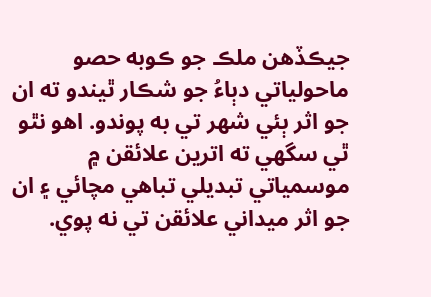جيڪڏهن ملڪ جو ڪوبه حصو ماحولياتي دٻاءُ جو شڪار ٿيندو ته ان جو اثر ٻئي شهر تي به پوندو. اهو نٿو ٿي سگهي ته اترين علائقن ۾ موسمياتي تبديلي تباهي مچائي ۽ ان جو اثر ميداني علائقن تي نه پوي.